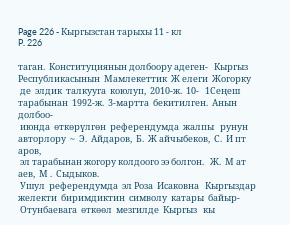Page 226 - Кыргызстан тарыхы 11 - кл
P. 226

таган.  Конституциянын долбоору адеген-   Кыргыз  Республикасынын  Мамлекеттик  Ж елеги  Жогорку
 де  элдик  талкууга  коюлуп,  2010-ж.  10-   1Сеңеш  тарабынан  1992-ж.  3-мартта  бекитилген.  Анын  долбоо-
 июнда  өткөрүлгөн  референдумда  жалпы   рунун  авторлору  ~  Э.  Айдаров,  Б.  Ж айчыбеков,  С.  И пт аров,
 эл тарабынан жогору колдоого ээ болгон.   Ж.  М ат аев,  М .  Сыдыков.
 Ушул  референдумда  эл Роза  Исаковна   Кыргыздар  желекти  биримдиктин  символу  катары  байыр-
 Отунбаевага  өткөөл  мезгилде  Кыргыз   кы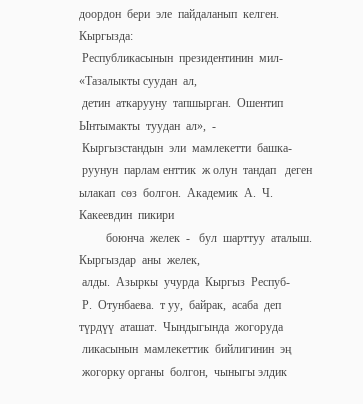доордон  бери  эле  пайдаланып  келген.  Кыргызда:
 Республикасынын  президентинин  мил-   «Тазалыкты суудан  ал,
 детин  аткарууну  тапшырган.  Ошентип   Ынтымакты  туудан  ал»,  -
 Кыргызстандын  эли  мамлекетти  башка-
 руунун  парлам енттик  ж олун  тандап   деген  ылакап  сөз  болгон.  Академик  А.  Ч.  Какеевдин  пикири
         боюнча  желек  -   бул  шарттуу  аталыш.  Кыргыздар  аны  желек,
 алды.  Азыркы  учурда  Кыргыз  Респуб-
 Р.  Отунбаева.  т уу,  байрак,  асаба  деп  түрдүү  аташат.  Чындыгында  жогоруда
 ликасынын  мамлекеттик  бийлигинин  эң
 жогорку органы  болгон,  чыныгы элдик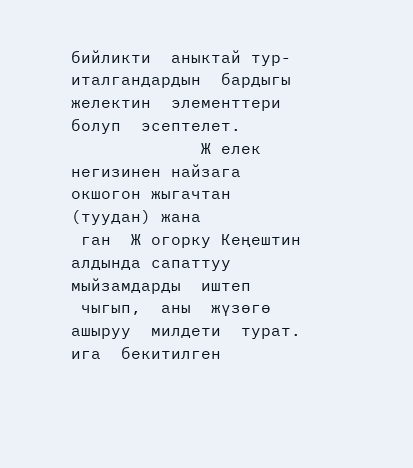бийликти  аныктай тур-   италгандардын  бардыгы  желектин  элементтери  болуп  эсептелет.
             Ж елек негизинен найзага окшогон жыгачтан (туудан) жана
 ган  Ж огорку Кеңештин  алдында сапаттуу мыйзамдарды  иштеп
 чыгып,  аны  жүзөгө  ашыруу  милдети  турат.  ига  бекитилген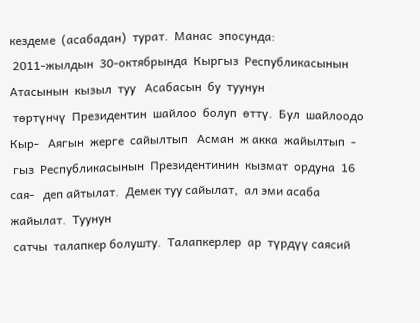кездеме  (асабадан)  турат.  Манас  эпосунда:
 2011-жылдын  30-октябрында  Кыргыз  Республикасынын   Атасынын  кызыл  туу   Асабасын  бу  туунун
 төртүнчү  Президентин  шайлоо  болуп  өттү.  Бул  шайлоодо  Кыр-   Аягын  жерге  сайылтып   Асман  ж акка  жайылтып  -
 гыз  Республикасынын  Президентинин  кызмат  ордуна  16  сая-   деп айтылат.  Демек туу сайылат,  ал эми асаба жайылат.  Туунун
 сатчы  талапкер болушту.  Талапкерлер  ар  түрдүү саясий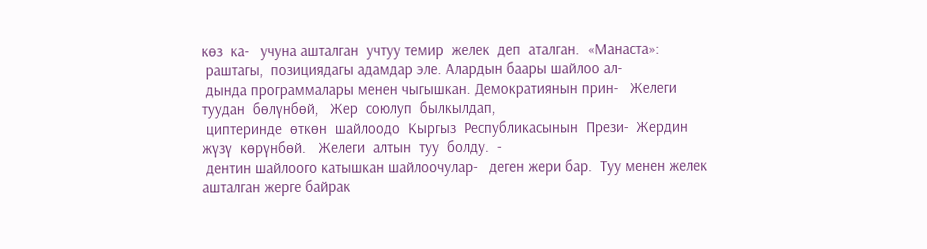көз  ка-   учуна ашталган  учтуу темир  желек  деп  аталган.  «Манаста»:
 раштагы,  позициядагы адамдар эле. Алардын баары шайлоо ал-
 дында программалары менен чыгышкан. Демократиянын прин-   Желеги  туудан  бөлүнбөй,   Жер  союлуп  былкылдап,
 циптеринде  өткөн  шайлоодо  Кыргыз  Республикасынын  Прези-  Жердин  жүзү  көрүнбөй.   Желеги  алтын  туу  болду.  -
 дентин шайлоого катышкан шайлоочулар-   деген жери бар.  Туу менен желек ашталган жерге байрак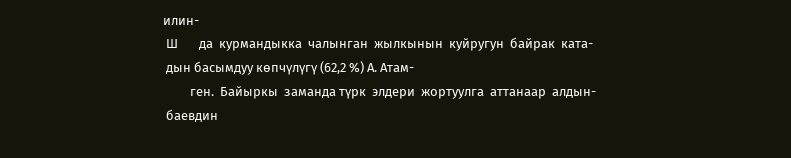илин-
 Ш       да  курмандыкка  чалынган  жылкынын  куйругун  байрак  ката-
 дын басымдуу көпчүлүгү (62,2 %) А. Атам-
         ген.  Байыркы  заманда түрк  элдери  жортуулга  аттанаар  алдын-
 баевдин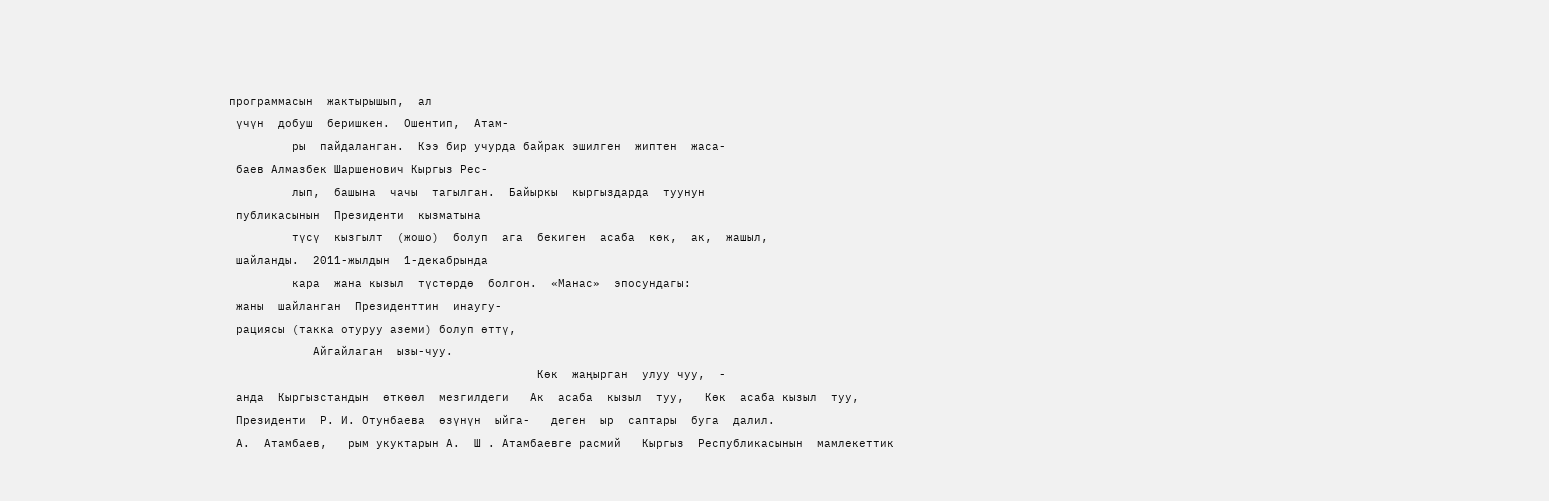программасын  жактырышып,  ал
 үчүн  добуш  беришкен.  Ошентип,  Атам-
         ры  пайдаланган.  Кээ бир учурда байрак эшилген  жиптен  жаса-
 баев Алмазбек Шаршенович Кыргыз Рес-
         лып,  башына  чачы  тагылган.  Байыркы  кыргыздарда  туунун
 публикасынын  Президенти  кызматына
         түсү  кызгылт  (жошо)  болуп  ага  бекиген  асаба  көк,  ак,  жашыл,
 шайланды.  2011-жылдын  1-декабрында
         кара  жана кызыл  түстөрдө  болгон.  «Манас»  эпосундагы:
 жаны  шайланган  Президенттин  инаугу-
 рациясы (такка отуруу аземи) болуп өттү,
            Айгайлаган  ызы-чуу.
                                            Көк  жаңырган  улуу чуу,  -
 анда  Кыргызстандын  өткөөл  мезгилдеги   Ак  асаба  кызыл  туу,   Көк  асаба кызыл  туу,
 Президенти  Р. И. Отунбаева  өзүнүн  ыйга-   деген  ыр  саптары  буга  далил.
 А.  Атамбаев,   рым укуктарын А.  Ш . Атамбаевге расмий   Кыргыз  Республикасынын  мамлекеттик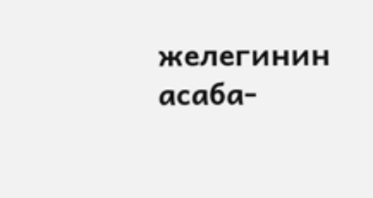желегинин  асаба-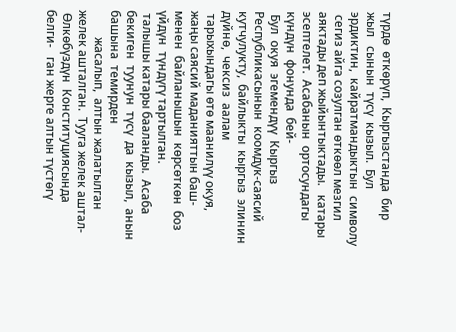түрдө  өткөрүп,  Кыргызстанда  бир  жыл   сынын  түсү  кызыл.  Бул  эрдиктин,  кайратмандыктын  символу
 сегиз айга созулган өткөөл мезгил аяктады деп жыйынтыктады.   катары  эсептелет.  Асабанын  ортосундагы  күндүн  фонунда  бей-
 Бул  окуя  эгемендүү  Кыргыз  Республикасынын  коомдук-саясий   кутчулукту,  байлыкты  кыргыз  элинин  дүйнө,  чексиз  аалам
 тарыхындагы өтө маанилүү окуя, жаңы саясий маданияттын баш-   менен  байланышын  көрсөткөн  боз үйдүн  түндүгү тартылган.
 талышы катары бааланды.  Асаба  бекиген  туунун  түсү  да  кызыл,  анын  башына  темирден
         жасалып,  алтын жалатылган желек ашталган.  Тууга желек аштал-
 Өлкөбүздүн  Конституциясында  белги-   ган жерге алтын түстөгү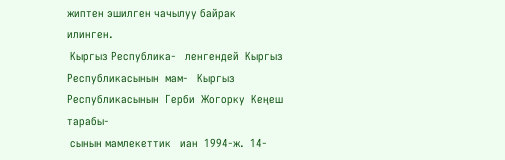жиптен эшилген чачылуу байрак илинген.
 Кыргыз Республика-   ленгендей  Кыргыз  Республикасынын  мам-   Кыргыз  Республикасынын  Герби  Жогорку  Кеңеш  тарабы-
 сынын мамлекеттик   иан  1994-ж.  14-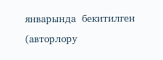январында  бекитилген  (авторлору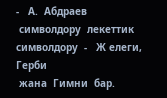-   А.  Абдраев
 символдору  лекеттик  символдору  -   Ж елеги,  Герби
 жана  Гимни  бар.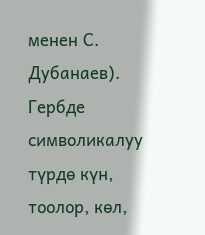менен С. Дубанаев).  Гербде символикалуу түрдө күн, тоолор, көл,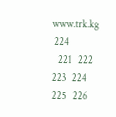www.trk.kg
 224
   221   222   223   224   225   226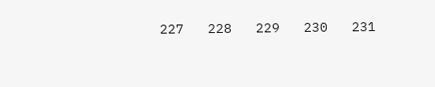227   228   229   230   231